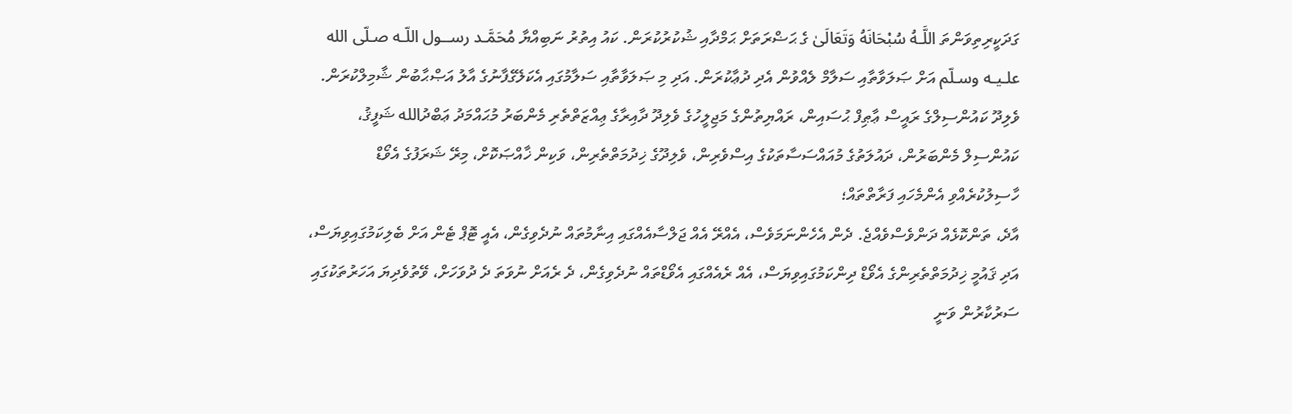ގަދަކީރިތިވަންތަ اللَّـهُ سُبْحَانَهُ وَتَعَالَىٰ ގެ ޙަޟްރަތަށް ޙަމްދާއި ޝުކުރުކުރަން. ކައު އިތުރު ނަބިއްޔާ مُحَمَّـد رســول اللّـه صـلّى الله علـيـه وسـلّم އަށް ޞަލަވާތާއި ސަލާމް ލެއްވުން އެދި ދުޢާކުރަން. އަދި މި ޞަލަވާތާއި ސަލާމުގައި އެކަލޭގެފާނުގެ އާލު އަޞްޙާބުން ޝާމިލްކުރަން.
ވެލިދޫ ކައުންސިލްގެ ރައީސް ޢާޠިފް ޙުސައިން، ރައްޔިތުންގެ މަޖިލީހުގެ ވެލިދޫ ދާއިރާގެ ޢިއްޒަތްތެރި މެންބަރު މުޙައްމަދު ޢަބްދުالله ޝަފީޤު، ކައުންސިލް މެންބަރުން، ދައުލަތުގެ މުއައްސަސާތަކުގެ އިސްވެރިން، ވެލިދޫގެ ޚިދުމަތްތެރިން، ވަކިން ޚާއްޞަކޮށް، މިރޭ ޝަރަފުގެ އެވޯޑް ހާސިލުކުރެއްވި އެންމެހައި ފަރާތްތައް؛
އާދެ، ތަންކޮޅެއް ދަންވެސްވެއްޖެ. ދެން އެހެންނަމަވެސް، އެއްރޭ އެއް ޖަލްސާއެއްގައި އިނާމުތައް ނުދެވިގެން، އެއީ ޓޮޕް ޓެން އަށް ބެލިކަމުގައިވިޔަސް، އަދި ޤައުމީ ޚިދުމަތްތެރިންގެ އެވޯޑް ދިންކަމުގައިވިޔަސް، އެއް ރެއެއްގައި އެވޯޑްތައް ނުދެވިގެން، ދެ ރެއަށް ނުވަތަ ދެ ދުވަހަށް، ވޭތުވެދިޔަ އަހަރުތަކުގައި ސަރުކާރުން ވަނީ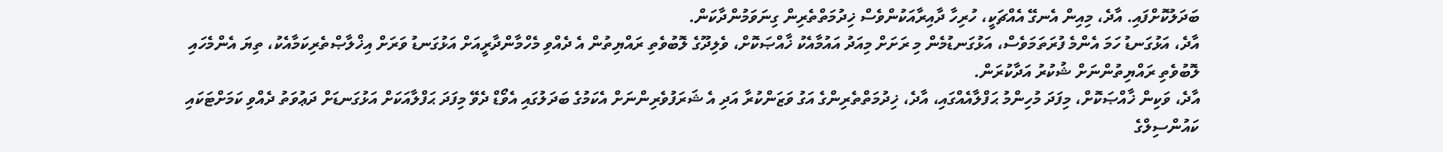ބަދަލުކޮށްފައި. އާދެ، މިއިން އެނގޭ އެއްޗަކީ، ހުރިހާ ދާއިރާއަކުންވެސް ޚިދުމަތްތެރިން ގިނަވަމުންދާކަން.
އާދެ، އަޅުގަނޑު ހަމަ އެންމެ ފުރަތަމަވެސް، އަޅުގަނޑުމެން މި ރަށަށް މިއަދު އައުމާއެކު ޚާއްޞަކޮށް، ވެލިދޫގެ ލޮބުވެތި ރައްޔިތުން އެ ދެއްވި މެހްމާންދާރީއަށް އަޅުގަނޑު ވަރަށް އިޚްލާޞްތެރިކަމާއެކު، ތިޔަ އެންމެހައި ލޮބުވެތި ރައްޔިތުންނަށް ޝުކުރު އަދާކުރަން.
އާދެ، ވަކިން ޚާއްޞަކޮށް، މިފަދަ މުހިންމު ޙަފްލާއެއްގައި، އާދެ، ޚިދުމަތްތެރިންގެ އަގު ވަޒަންކުރާ އަދި އެ ޝަރަފުވެރިންނަށް އެކަމުގެ ބަދަލުގައި އެވޯޑް ދެވޭ މިފަދަ ޙަފްލާއަކަށް އަޅުގަނޑަށް ދަޢުވަތު ދެއްވި ކަމަށްޓަކައި ކައުންސިލްގެ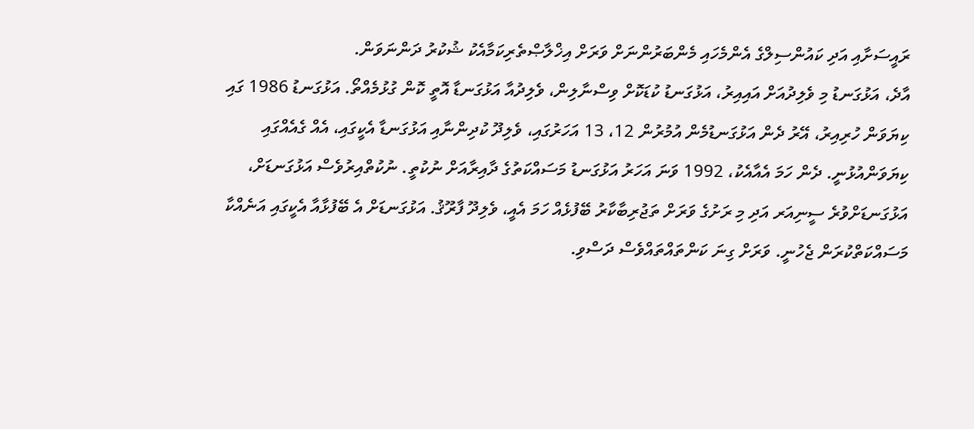ރައީސަށާއި އަދި ކައުންސިލްގެ އެންމެހައި މެންބަރުންނަށް ވަރަށް އިޚްލާޞްތެރިކަމާއެކު ޝުކުރު ދަންނަވަން.
އާދެ، އަޅުގަނޑު މި ވެލިދުއަށް އައިއިރު، އަޅުގަނޑު ކުޑަކޮށް ވިސްނާލިން، ވެލިދުއާ އަޅުގަނޑާ އޮތީ ކޮން ގުޅުމެއްތޯ. އަޅުގަނޑު 1986 ގައި ކިޔަވަން ހުރިއިރު، އޭރު ދެން އަޅުގަނޑުމެން އުމުރުން 12، 13 އަހަރުގައި، ވެލިދޫ ކުދިންނާއި އަޅުގަނޑާ އެކީގައި، އެއް ގެއެއްގައި ކިޔަވަންއުޅުނީ. ދެން ހަމަ އެއާއެކު، 1992 ވަނަ އަހަރު އަޅުގަނޑު މަސައްކަތުގެ ދާއިރާއަށް ނުކުތީ. ނުކުތްއިރުވެސް އަޅުގަނޑަށް، އަޅުގަނޑަށްވުރެ ސީނިއަރ އަދި މި ރަށުގެ ވަރަށް ތަޖުރިބާކާރު ބޭފުޅެއް ހަމަ އެއީ، ވެލިދޫ ފާރޫޤު. އަޅުގަނޑަށް އެ ބޭފުޅާއާ އެކީގައި އަނެއްކާ މަސައްކަތްކުރަން ޖެހުނީ. ވަރަށް ގިނަ ކަންތައްތައްވެސް ދަސްވި.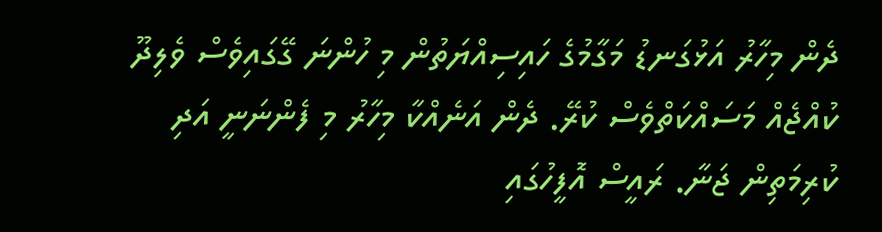ދެން މިހާރު އަޅުގަނޑު މަގާމުގެ ހައިސިއްޔަތުން މި ހުންނަ ގޭގައިވެސް ވެލިދޫ ކުއްޖެއް މަސައްކަތްވެސް ކުރޭ. ދެން އަނެއްކާ މިހާރު މި ފެންނަނީ އަދި ކުރިމަތިން ޖަނާ. ރައީސް އޮފީހުގައި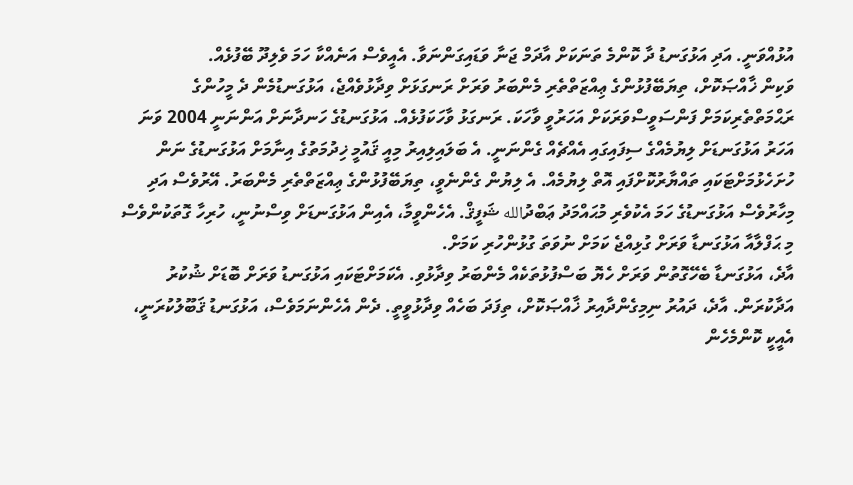އުޅުއްވަނީ. އަދި އަޅުގަނޑު ދާ ކޮންމެ ތަނަކަށް އާދަމް ޖަނާ ވަޑައިގަންނަވާ. އެއީވެސް އަނެއްކާ ހަމަ ވެލިދޫ ބޭފުޅެއް.
ވަކިން ޚާއްޞަކޮށް، ތިޔަބޭފުޅުންގެ ޢިއްޒަތްތެރި މެންބަރު ވަރަށް ރަނގަޅަށް ވިދާޅުވެއްޖެ، އަޅުގަނޑުމެން ދެ މީހުންގެ ރަޙްމަތްތެރިކަމަށް ފަންސަވީސްވަރަކަށް އަހަރުވީ ވާހަކަ. ރަނގަޅު ވާހަކަފުޅެއް. އަޅުގަނޑުގެ ހަނދާނަށް އަންނަނީ 2004 ވަނަ އަހަރު އަޅުގަނޑަށް ލިޔުމެއްގެ ސިފައިގައި އެއްޗެއް ގެންނަނީ. އެ ބަލައިލިއިރު މިއީ ޤައުމީ ޚިދުމަތުގެ އިނާމަށް އަޅުގަނޑުގެ ނަން ހުށަހެޅުމަށްޓަކައި ތައްޔާރުކޮށްފައި އޮތް ލިޔުމެއް. އެ ލިޔުން ގެންނެވީ، ތިޔަބޭފުޅުންގެ ޢިއްޒަތްތެރި މެންބަރު. އޭރުވެސް އަދި މިހާރުވެސް އަޅުގަނޑުގެ ހަމަ އެކުވެރި މުޙައްމަދު ޢަބްދުالله ޝަފީޤް. އެހެންވީމާ، އެއިން އަޅުގަނޑަށް ވިސްނުނީ، ހުރިހާ ގޮތަކުންވެސް މި ޙަފްލާއާ އަޅުގަނޑާ ވަރަށް ގުޅިއްޖެ ކަމަށް ނުވަތަ ގުޅުންހުރި ކަމަށް.
އާދެ، އަޅުގަނޑާ ބެހޭގޮތުން ވަރަށް ހެޔޮ ބަސްފުޅުތަކެއް މެންބަރު ވިދާޅުވި. އެކަމަށްޓަކައި އަޅުގަނޑު ވަރަށް ބޮޑަށް ޝުކުރު އަދާކުރަން. އާދެ، ދައުރު ނިމިގެންދާއިރު ޚާއްޞަކޮށް، ތިފަދަ ބަހެއް ވިދާޅުވީތީ. ދެން އެހެންނަމަވެސް، އަޅުގަނޑު ޤަބޫލުކުރަނީ، އެއީކީ ކޮންމެހެން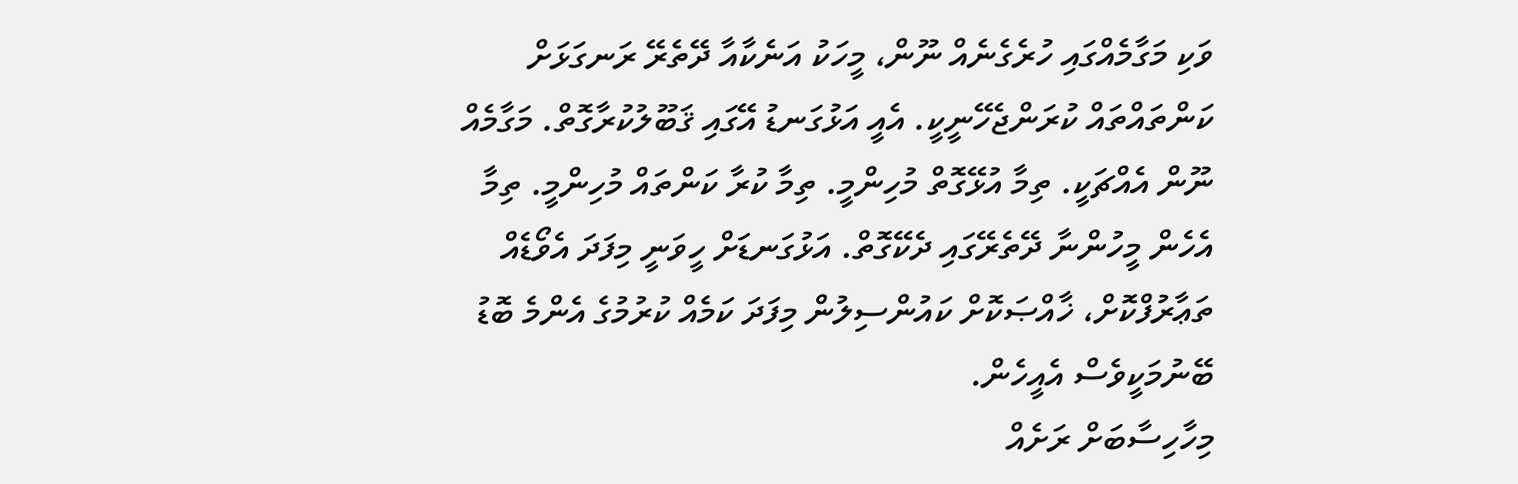ވަކި މަގާމެއްގައި ހުރެގެނެއް ނޫން، މީހަކު އަނެކާއާ ދޭތެރޭ ރަނގަޅަށް ކަންތައްތައް ކުރަންޖެހޭނީކީ. އެއީ އަޅުގަނޑު އޭގައި ޤަބޫލުކުރާގޮތް. މަގާމެއް ނޫން އެއްޗަކީ. ތިމާ އުޅޭގޮތް މުހިންމީ. ތިމާ ކުރާ ކަންތައް މުހިންމީ. ތިމާ އެހެން މީހުންނާ ދޭތެރޭގައި ދެކޭގޮތް. އަޅުގަނޑަށް ހީވަނީ މިފަދަ އެވޯޑެއް ތަޢާރުފްކޮށް، ޚާއްޞަކޮށް ކައުންސިލުން މިފަދަ ކަމެއް ކުރުމުގެ އެންމެ ބޮޑު ބޭނުމަކީވެސް އެއީހެން.
މިހާހިސާބަށް ރަށެއް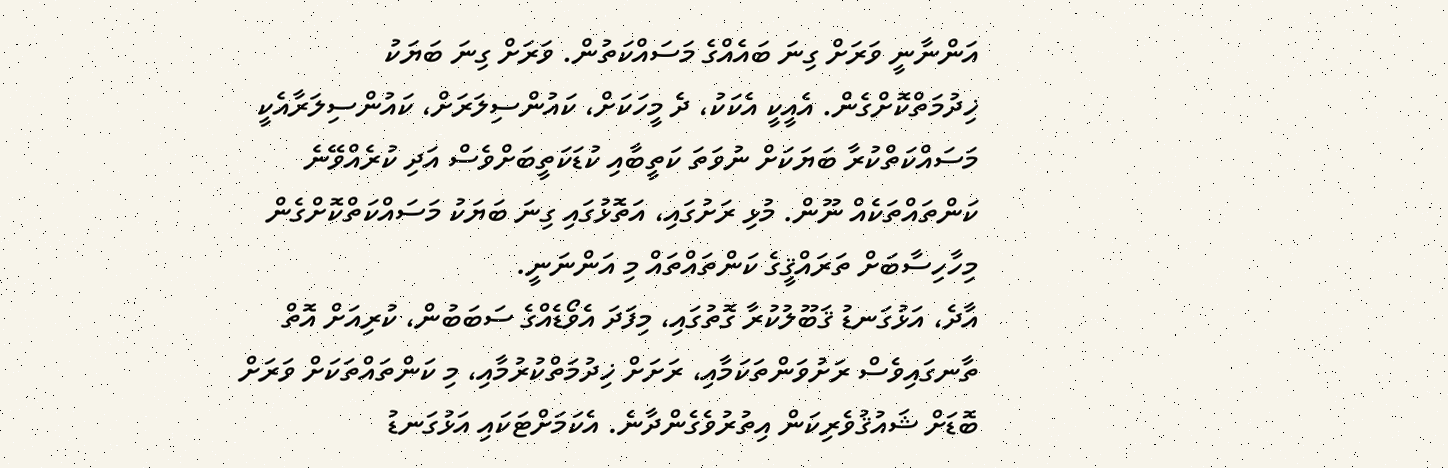އަންނާނީ ވަރަށް ގިނަ ބައެއްގެ މަސައްކަތުން. ވަރަށް ގިނަ ބަޔަކު ޚިދުމަތްކޮށްގެން. އެއީކީ އެކަކު، ދެ މީހަކަށް، ކައުންސިލަރަށް، ކައުންސިލަރާއެކީ މަސައްކަތްކުރާ ބަޔަކަށް ނުވަތަ ކަތީބާއި ކުޑަކަތީބަށްވެސް އަދި ކުރެއްވޭނެ ކަންތައްތަކެއް ނޫން. މުޅި ރަށުގައި، އަތޮޅުގައި ގިނަ ބަޔަކު މަސައްކަތްކޮށްގެން މިހާހިސާބަށް ތަރައްޤީގެ ކަންތައްތައް މި އަންނަނީ.
އާދެ، އަޅުގަނޑު ޤަބޫލުކުރާ ގޮތުގައި، މިފަދަ އެވޯޑެއްގެ ސަބަބުން، ކުރިއަށް އޮތް ތާނގައިވެސް ރަށުވަންތަކަމާއި، ރަށަށް ޚިދުމަތްކުރުމާއި، މި ކަންތައްތަކަށް ވަރަށް ބޮޑަށް ޝައުޤުވެރިކަން އިތުރުވެގެންދާނެ. އެކަމަށްޓަކައި އަޅުގަނޑު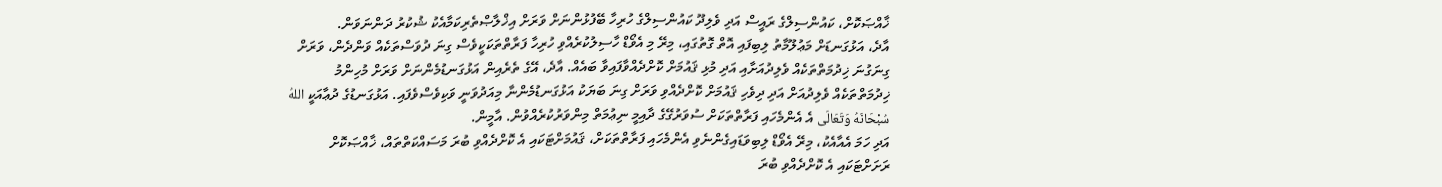ޚާއްޞަކޮށް، ކައުންސިލްގެ ރައީސް އަދި ވެލިދޫ ކައުންސިލްގެ ހުރިހާ ބޭފުޅުންނަށް ވަރަށް އިޚްލާޞްތެރިކަމާއެކު ޝުކުރު ދަންނަވަން.
އާދެ، އަޅުގަނޑަށް މަޢުލޫމާތު ލިބިފައި އޮތް ގޮތުގައި، މިރޭ މި އެވޯޑް ހާސިލުކުރެއްވި ހުރިހާ ފަރާތްތަކަކީވެސް ގިނަ ދުވަސްތަކެއް ވަންދެން، ވަރަށް ގިނަގުނަ ޚިދުމަތްތަކެއް ވެލިދުއަށާއި އަދި މުޅި ޤައުމަށް ކޮށްދެއްވާފައިވާ ބައެއް. އާދެ، އޭގެ ތެރެއިން އަޅުގަނޑުމެންނަށް ވަރަށް މުހިންމު ޚިދުމަތްތަކެއް ވެލިދުއަށް އަދި ދިވެހި ޤައުމަށް ކޮށްދެއްވި ވަރަށް ގިނަ ބަޔަކު އަޅުގަނޑުމެންނާ މިއަދުވަނީ ވަކިވެސްވެފައި. އަޅުގަނޑުގެ ދުޢާއަކީ اللهُ سُبْحَانَهُ وَتَعَالَى އެ އެންމެހައި ފަރާތްތަކަށް ސުވަރުގޭގެ ދާއިމީ ނިޢުމަތް މިންވަރުކުރެއްވުން. އާމީން.
އަދި ހަމަ އެއާއެކު، މިރޭ އެވޯޑް ލިބިވަޑައިގެންނެވި އެންމެހައި ފަރާތްތަކަށް، ޤައުމަށްޓަކައި އެ ކޮށްދެއްވި ބުރަ މަސައްކަތްތައް، ޚާއްޞަކޮށް ރަށަށްޓަކައި އެ ކޮށްދެއްވި ބުރަ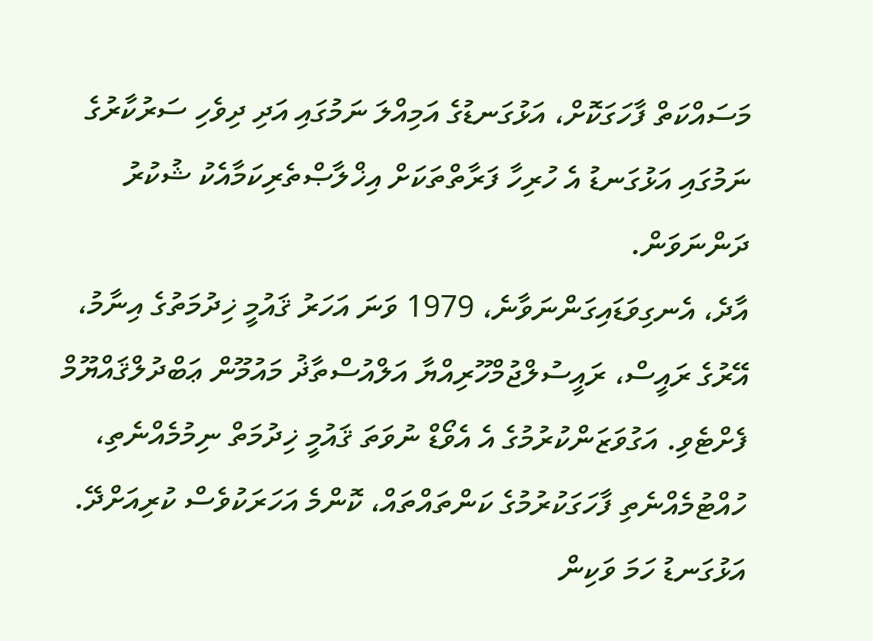މަސައްކަތް ފާހަގަކޮށް، އަޅުގަނޑުގެ އަމިއްލަ ނަމުގައި އަދި ދިވެހި ސަރުކާރުގެ ނަމުގައި އަޅުގަނޑު އެ ހުރިހާ ފަރާތްތަކަށް އިޚްލާޞްތެރިކަމާއެކު ޝުކުރު ދަންނަވަން.
އާދެ، އެނގިވަޑައިގަންނަވާނެ، 1979 ވަނަ އަހަރު ޤައުމީ ޚިދުމަތުގެ އިނާމު، އޭރުގެ ރައީސް، ރައީސުލްޖުމްހޫރިއްޔާ އަލްއުސްތާޛު މައުމޫން ޢަބްދުލްޤައްޔޫމް ފެށްޓެވި. އަގުވަޒަންކުރުމުގެ އެ އެވޯޑް ނުވަތަ ޤައުމީ ޚިދުމަތް ނިމުމެއްނެތި، ހުއްޓުމެއްނެތި ފާހަގަކުރުމުގެ ކަންތައްތައް، ކޮންމެ އަހަރަކުވެސް ކުރިއަށްދޭ. އަޅުގަނޑު ހަމަ ވަކިން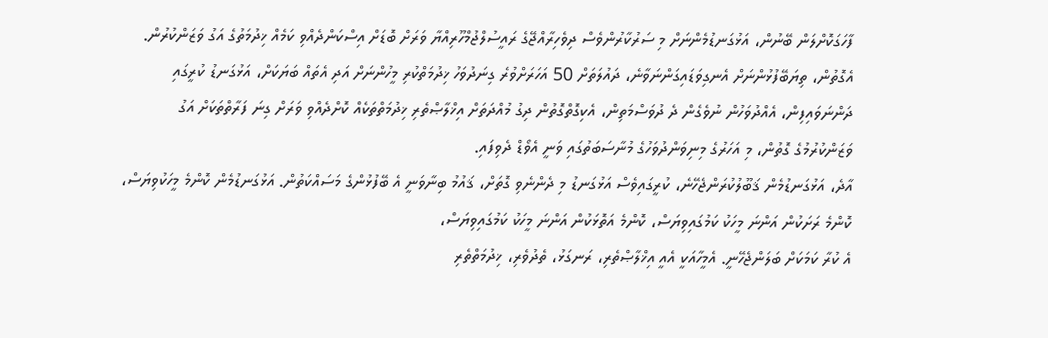ފާހަގަކޮށްލަން ބޭނުން، އަޅުގަނޑުމެންނަށް މި ސަރުކާރުންވެސް ދިވެހިރާއްޖޭގެ ރައީސުލްޖުމްހޫރިއްޔާ ވަރަށް ބޮޑަށް އިސްކަންދެއްވި ކަމެއް ޚިދުމަތުގެ އަގު ވަޒަންކުރުން. އެގޮތުން، ތިޔަބޭފުޅުންނަށް އެނގިވަޑައިގަންނަވާނެ، ދައުލަތަށް 50 އަހަރަށްވުރެ ގިނަދުވަހު ޚިދުމަތްކުރި މީހުންނަށް އަދި އެތައް ބަޔަކަށް، އަޅުގަނޑު ކުރީގައި ދަންނަވައިފިން، އެއްދުވަހުން ނުވެގެން ދެ ދުވަސްމަތިން، އެކިގޮތްގޮތުން ދިގު މުއްދަތަށް އިޚްލާޞްތެރި ޚިދުމަތްތަކެއް ކޮށްދެއްވި ވަރަށް ގިނަ ފަރާތްތަކަށް އަގު ވަޒަންކުރުމުގެ ގޮތުން، މި އަހަރުގެ މިނިވަންދުވަހުގެ މުނާސަބަތުގައި ވަނީ އެވޯޑް ދެވިފައި.
އާދެ، އަޅުގަނޑުމެން ޤަބޫލުކުރަންޖެހޭނެ، ކުރީގައިވެސް އަޅުގަނޑު މި ދެންނެވި ގޮތަށް، ޤައުމު ބިނާވަނީ އެ ބޭފުޅުންގެ މަސައްކަތުން. އަޅުގަނޑުމެން ކޮންމެ މީހަކުވިޔަސް، ކޮންމެ ރަށަކުން އަންނަ މީހަކު ކަމުގައިވިޔަސް، ކޮންމެ އަތޮޅަކުން އަންނަ މީހަކު ކަމުގައިވިޔަސް،
އެ ކުރާ ކަމަކަށް ބަލަންޖެހޭނީ. އެމީހާއަކީ އެއީ އިޚްލާޞްތެރި، ރަނގަޅު، ތެދުވެރި، ޚިދުމަތްތެރި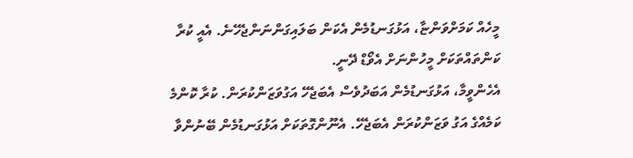މީހެއް ކަމަށްވަންޏާ، އަޅުގަނޑުމެން އެކަން ބަލައިގަންނަންޖެހޭނެ. އެއީ ކުރާ ކަންތައްތަކަށް މީހުންނަށް އެވޯޑް ދޭނީ.
އެހެންވީމާ، އަޅުގަނޑުމެން އަބަދުވެސް އެބަޖެހޭ އަގުވަޒަންކުރަން. ކުރާ ކޮންމެ ކަމެއްގެ އަގު ވަޒަންކުރަން އެބަޖެހޭ. އެނޫންގޮތަކަށް އަޅުގަނޑުމެން ބޭނުންވާ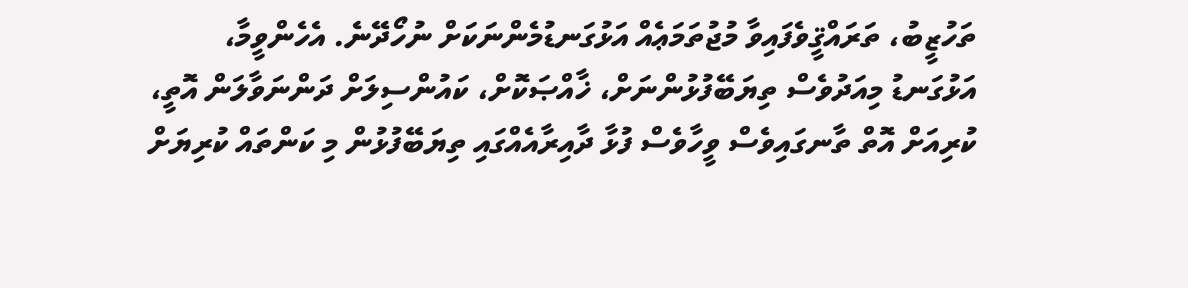ތަހުޒީބު، ތަރައްޤީވެފައިވާ މުޖުތަމަޢެއް އަޅުގަނޑުމެންނަކަށް ނުހޯދޭނެ. އެހެންވީމާ، އަޅުގަނޑު މިއަދުވެސް ތިޔަބޭފުޅުންނަށް، ޚާއްޞަކޮށް، ކައުންސިލަށް ދަންނަވާލަން އޮތީ، ކުރިއަށް އޮތް ތާނގައިވެސް ވީހާވެސް ފުޅާ ދާއިރާއެއްގައި ތިޔަބޭފުޅުން މި ކަންތައް ކުރިޔަށް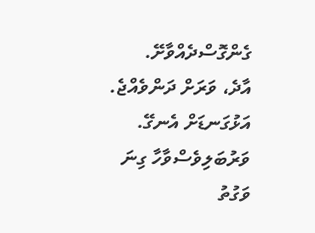ގެންގޮސްދެއްވާށޭ.
އާދެ، ވަރަށް ދަންވެއްޖެ. އަޅުގަނޑަށް އެނގޭ. ވަރުބަލިވެސްވާހާ ގިނަ ވަގުތު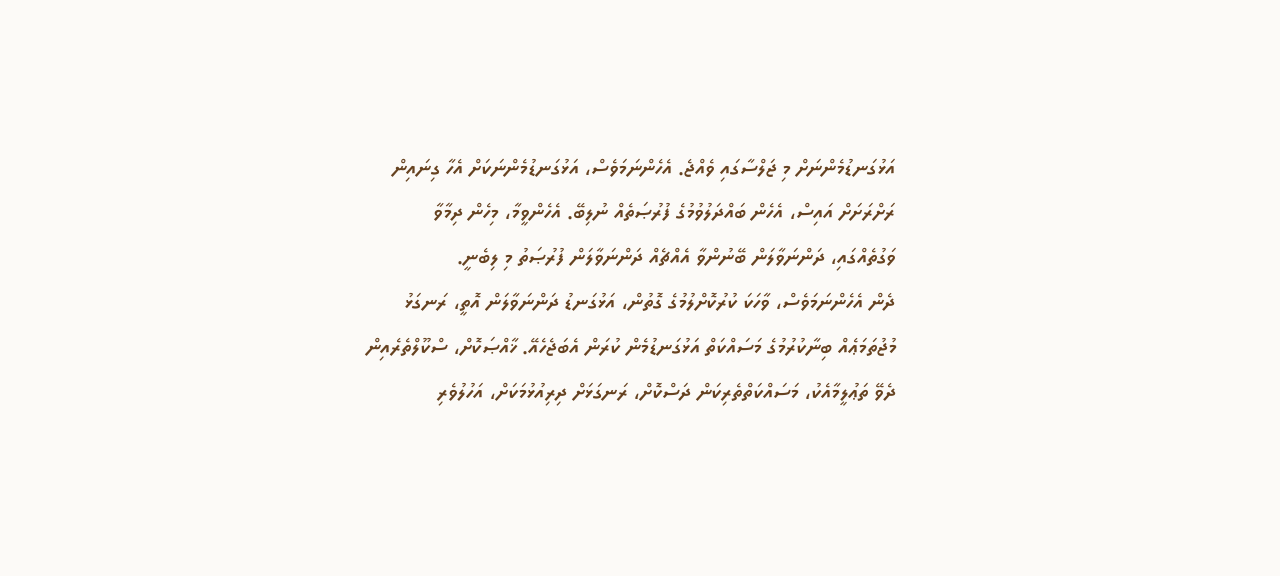އަޅުގަނޑުމެންނަށް މި ޖަލްސާގައި ވެއްޖެ. އެހެންނަމަވެސް، އަޅުގަނޑުމެންނަކަށް އެހާ ގިނައިން ރަށްރަށަށް އައިސް، އެހެން ބައްދަލުވުމުގެ ފުރުޞަތެއް ނުލިބޭ. އެހެންވީމާ، މިހެން ދިމާވާ ވަގުތެއްގައި، ދަންނަވާލަން ބޭނުންވާ އެއްޗެއް ދަންނަވާލަން ފުރުޞަތު މި ލިބެނީ.
ދެން އެހެންނަމަވެސް، ވާހަކަ ކުރުކޮށްލުމުގެ ގޮތުން، އަޅުގަނޑު ދަންނަވާލަން އޮތީ، ރަނގަޅު މުޖުތަމަޢެއް ބިނާކުރުމުގެ މަސައްކަތް އަޅުގަނޑުމެން ކުރަން އެބަޖެހެއޭ. ޚާއްޞަކޮށް، ސްކޫލްތެރެއިން ދެވޭ ތަޢުލީމާއެކު، މަސައްކަތްތެރިކަން ދަސްކޮށް، ރަނގަޅަށް ދިރިއުޅުމަކަށް، އަހުލުވެރި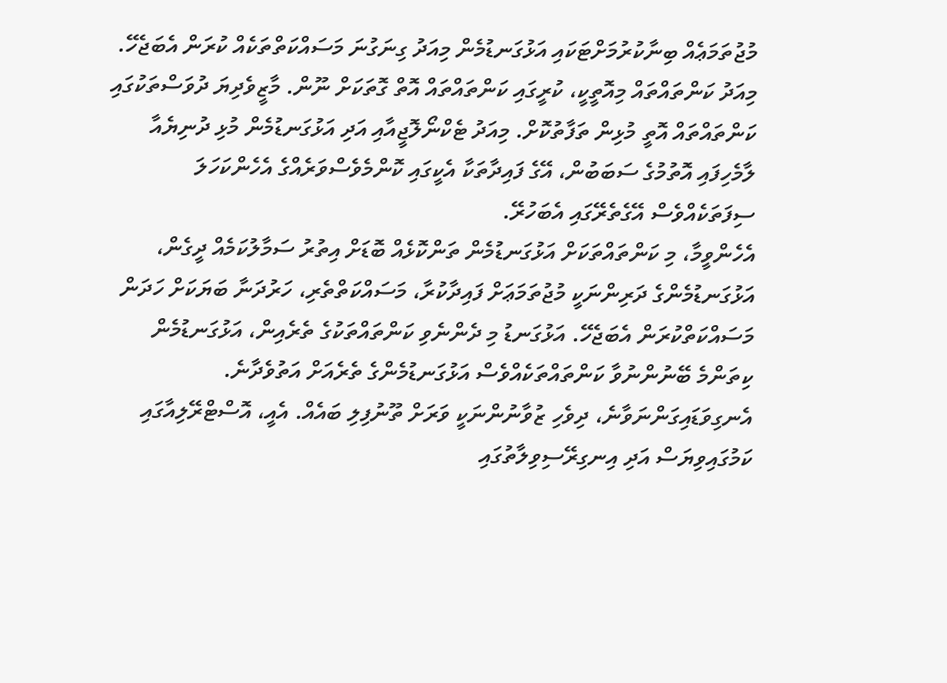މުޖުތަމަޢެއް ބިނާކުރުމަށްޓަކައި އަޅުގަނޑުމެން މިއަދު ގިނަގުނަ މަސައްކަތްތަކެއް ކުރަން އެބަޖެހޭ. މިއަދު ކަންތައްތައް މިއޮތީކީ، ކުރީގައި ކަންތައްތައް އޮތް ގޮތަކަށް ނޫން. މާޒީވެދިޔަ ދުވަސްތަކުގައި ކަންތައްތައް އޮތީ މުޅިން ތަފާތުކޮށް. މިއަދު ޓެކްނޯލޮޖީއާއި އަދި އަޅުގަނޑުމެން މުޅި ދުނިޔެއާ ލާމެހިފައި އޮތުމުގެ ސަބަބުން، އޭގެ ފައިދާތަކާ އެކީގައި ކޮންމެވެސްވަރެއްގެ އެހެންކަހަލަ ސިފަތަކެއްވެސް އޭގެތެރޭގައި އެބަހުރޭ.
އެހެންވީމާ، މި ކަންތައްތަކަށް އަޅުގަނޑުމެން ތަންކޮޅެއް ބޮޑަށް އިތުރު ސަމާލުކަމެއް ދީގެން، އަޅުގަނޑުމެންގެ ދަރިންނަކީ މުޖުތަމަޢަށް ފައިދާކުރާ، މަސައްކަތްތެރި، ހަރުދަނާ ބަޔަކަށް ހަދަން މަސައްކަތްކުރަން އެބަޖެހޭ. އަޅުގަނޑު މި ދެންނެވި ކަންތައްތަކުގެ ތެރެއިން، އަޅުގަނޑުމެން ކިތަންމެ ބޭނުންނުވާ ކަންތައްތަކެއްވެސް އަޅުގަނޑުމެންގެ ތެރެއަށް އަތުވެދާނެ.
އެނގިވަޑައިގަންނަވާނެ، ދިވެހި ޒުވާނުންނަކީ ވަރަށް ތޫނުފިލި ބައެއް. އެއީ، އޮސްޓްރޭލިއާގައި ކަމުގައިވިޔަސް އަދި އިނގިރޭސިވިލާތުގައި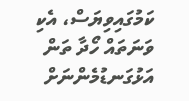ކަމުގައިވިޔަސް، އެކި ވަނަތައް ހޯދާ ތަން އަޅުގަނޑުމެންނަށް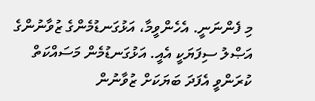މި ފެންނަނީ. އެހެންވީމާ، އަޅުގަނޑުމެންގެ ޒުވާނުންގެ އަޞްލު ސިފަޔަކީ އެއީ. އަޅުގަނޑުމެން މަސައްކަތް ކުރަންވީ އެފަދަ ބަޔަކަށް ޒުވާނުން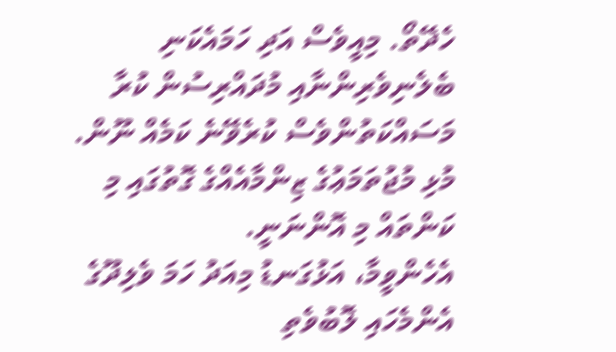ހެދޭތޯ. މިއީވެސް އަދި ހަމައެކަނި ބެލެނިވެރިންނާއި މުދައްރިސުން ކުރާ މަސައްކަތުންވެސް ކުރެވޭނެ ކަމެއް ނޫން. މުޅި މުޖުތަމަޢުގެ ޒިންމާއެއްގެ ގޮތުގައި މި ކަންތައް މި އޮންނަނީ.
އެހެންވީމާ، އަޅުގަނޑު މިއަދު ހަމަ ވެލިދޫގެ އެންމެހައި ލޮބުވެތި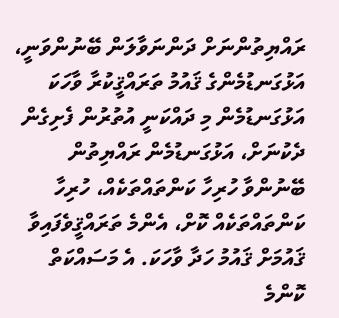ރައްޔިތުންނަށް ދަންނަވާލަން ބޭނުންވަނީ، އަޅުގަނޑުމެންގެ ޤައުމު ތަރައްޤީކުރާ ވާހަކަ އަޅުގަނޑުމެން މި ދައްކަނީ އުތުރުން ފެށިގެން ދެކުނަށް، އަޅުގަނޑުމެން ރައްޔިތުން ބޭނުންވާ ހުރިހާ ކަންތައްތަކެއް، ހުރިހާ ކަންތައްތަކެއް ކޮށް، އެންމެ ތަރައްޤީވެފައިވާ ޤައުމަށް ޤައުމު ހަދާ ވާހަކަ. އެ މަސައްކަތް ކޮންމެ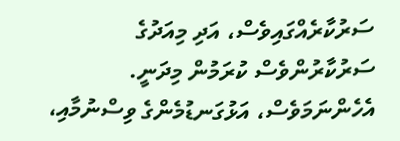ސަރުކާރެއްގައިވެސް، އަދި މިއަދުގެ ސަރުކާރުންވެސް ކުރަމުން މިދަނީ. އެހެންނަމަވެސް، އަޅުގަނޑުމެންގެ ވިސްނުމާއި،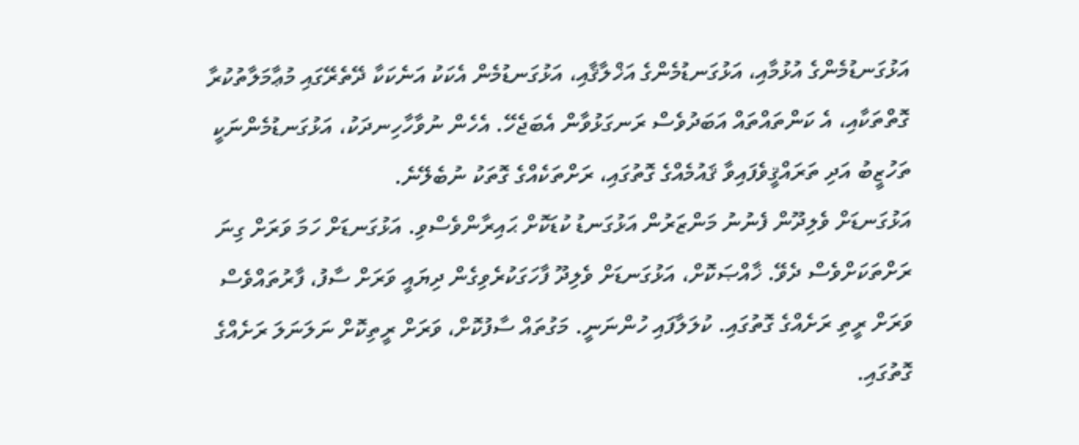އަޅުގަނޑުމެންގެ އުޅުމާއި، އަޅުގަނޑުމެންގެ އަޚްލާޤާއި، އަޅުގަނޑުމެން އެކަކު އަނެކަކާ ދޭތެރޭގައި މުޢާމަލާތުކުރާ ގޮތްތަކާއި، އެ ކަންތައްތައް އަބަދުވެސް ރަނގަޅުވާން އެބަޖެހޭ. އެހެން ނުވާހާހިނދަކު، އަޅުގަނޑުމެންނަކީ ތަހުޒީބު އަދި ތަރައްޤީވެފައިވާ ޤައުމެއްގެ ގޮތުގައި، ރަށްތަކެއްގެ ގޮތަކު ނުބެލޭނެ.
އަޅުގަނޑަށް ވެލިދޫން ފެނުނު މަންޒަރުން އަޅުގަނޑު ކުޑަކޮށް ޙައިރާންވެސްވި. އަޅުގަނޑަށް ހަމަ ވަރަށް ގިނަ ރަށްތަކަށްވެސް ދެވޭ. ޚާއްޞަކޮށް، އަޅުގަނޑަށް ވެލިދޫ ފާހަގަކުރެވިގެން ދިޔައީ ވަރަށް ސާފު، ފާރުތައްވެސް ވަރަށް ރީތި ރަށެއްގެ ގޮތުގައި. ކުލަލާފައި ހުންނަނީ. މަގުތައް ސާފުކޮށް، ވަރަށް ރީތިކޮށް ނަލަނަލަ ރަށެއްގެ ގޮތުގައި.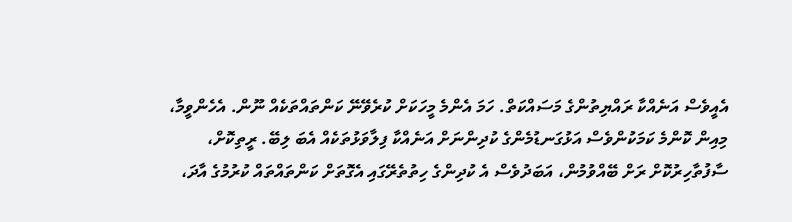އެއީވެސް އަނެއްކާ ރައްޔިތުންގެ މަސައްކަތް. ހަމަ އެންމެ މީހަކަށް ކުރެވޭނޭ ކަންތައްތަކެއް ނޫން. އެހެންވީމާ، މިއިން ކޮންމެ ކަމަކުންވެސް އަޅުގަނޑުމެންގެ ކުދިންނަށް އަނެއްކާ ފިލާވަޅުތަކެއް އެބަ ލިބޭ. ރީތިކޮށް، ސާފުތާހިރުކޮށް ރަށް ބޭއްވުމުން، އަބަދުވެސް އެ ކުދިންގެ ހިތުތެރޭގައި އެގޮތަށް ކަންތައްތައް ކުރުމުގެ އާދަ،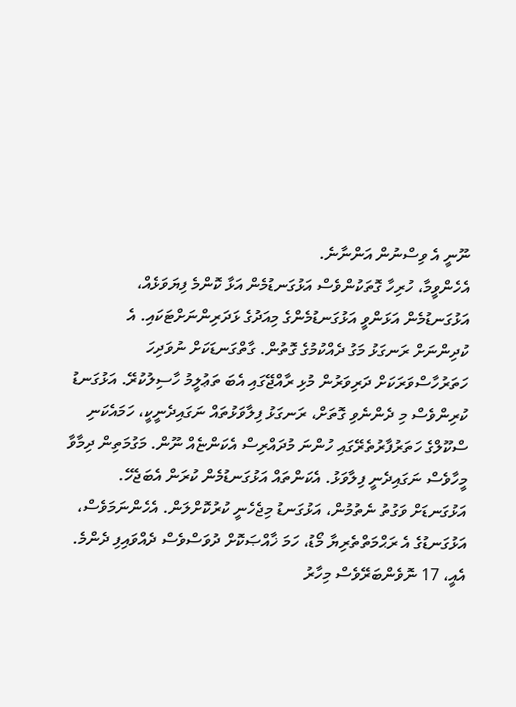ނޫނީ އެ ވިސްނުން އަންނާނެ.
އެހެންވީމާ، ހުރިހާ ގޮތަކުންވެސް އަޅުގަނޑުމެން އަޅާ ކޮންމެ ފިޔަވަޅެއް، އަޅުގަނޑުމެން އަޅަންވީ އަޅުގަނޑުމެންގެ މިއަދުގެ ޅަދަރިންނަށްޓަކައި. އެ ކުދިންނަށް ރަނގަޅު މަގު ދެއްކުމުގެ ގޮތުން. ގާތްގަނޑަކަށް ނުވަދިހަ ހަތަރުހާސްވަރަކަށް ދަރިވަރުން މުޅި ރާއްޖޭގައި އެބަ ތަޢުލީމު ހާސިލުކުރޭ. އަޅުގަނޑު ކުރިންވެސް މި ދެންނެވި ގޮތަށް، ރަނގަޅު ފިލާވަޅުތައް ނަގައިދެނީކީ، ހަމައެކަނި ސްކޫލްގެ ހަތަރުފާރުތެރޭގައި ހުންނަ މުދައްރިސް އެކަންޏެއް ނޫން. މަގުމަތިން ދިމާވާ މީހާވެސް ނަގައިދެނީ ފިލާވަޅު. އެކަންތައް އަޅުގަނޑުމެން ކުރަން އެބަޖެހޭ.
އަޅުގަނޑަށް ވަގުތު ނެތުމުން، އަޅުގަނޑު މިޖެހެނީ ކުރުކޮށްލަން. އެހެންނަމަވެސް، އަޅުގަނޑުގެ އެ ރަޙްމަތްތެރިޔާ މޯޑު، ހަމަ ޚާއްޞަކޮށް ދުވަސްވެސް ދެއްވައިފި ދެންމެ. އެއީ، 17 ނޮވެންބަރޭވެސް މިހާރު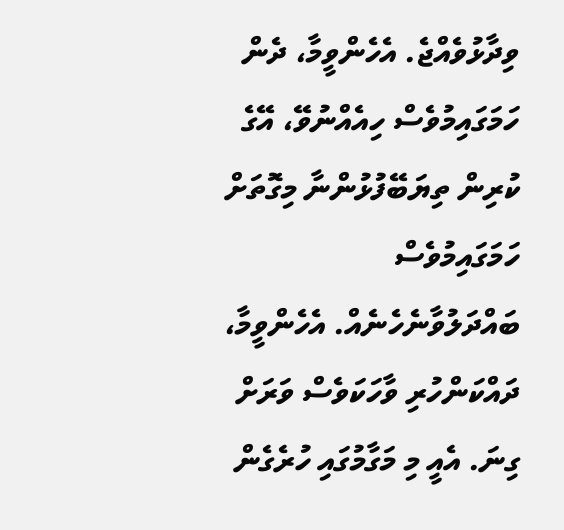ވިދާޅުވެއްޖެ. އެހެންވީމާ، ދެން ހަމަގައިމުވެސް ހިއެއްނުވޭ، އޭގެ ކުރިން ތިޔަބޭފުޅުންނާ މިގޮތަށް ހަމަގައިމުވެސް ބައްދަލުވާނެހެނެއް. އެހެންވީމާ، ދައްކަންހުރި ވާހަކަވެސް ވަރަށް ގިނަ. އެއީ މި މަގާމުގައި ހުރެގެން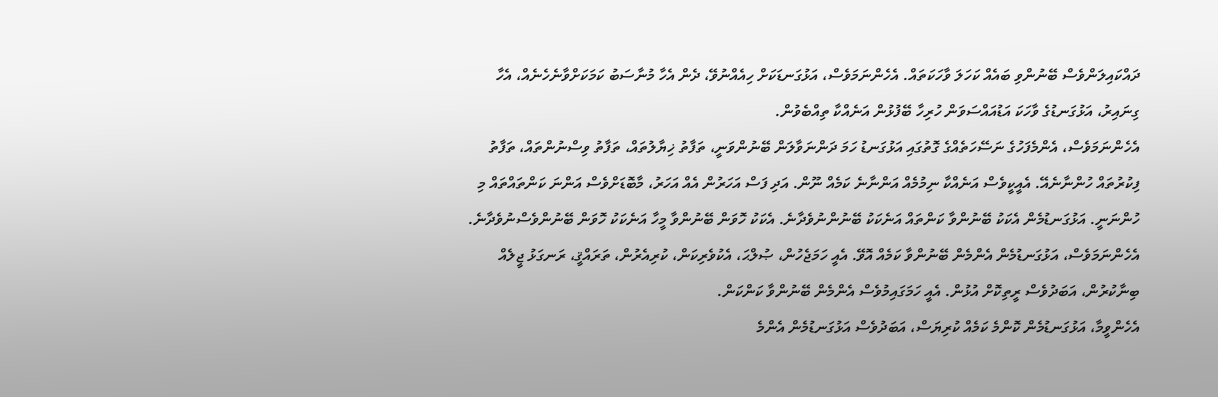ދައްކައިލަންވެސް ބޭނުންވި ބައެއް ކަހަލަ ވާހަކަތައް. އެހެންނަމަވެސް، އަޅުގަނޑަކަށް ހިއެއްނުވޭ، ދެން އެހާ މުނާސަބު ކަމަކަށްވާނެހެނެއް، އެހާ ގިނައިރު، އަޅުގަނޑުގެ ވާހަކަ އަޑުއައްސަވަން ހުރިހާ ބޭފުޅުން އަނެއްކާ ތިއްބެވުން.
އެހެންނަމަވެސް، އެންމެފަހުގެ ނަސޭހަތެއްގެ ގޮތުގައި އަޅުގަނޑު ހަމަ ދަންނަވާލަން ބޭނުންވަނީ، ތަފާތު ޚިޔާލުތައް، ތަފާތު ވިސްނުންތައް، ތަފާތު ފިކުރުތައް ހުންނާނެއޭ. އެއީކީވެސް އަނެއްކާ ނިމުމެއް އަންނާނެ ކަމެއް ނޫން. އަދި ފަސް އަހަރުން އެއް އަހަރު، މާބޮޑަށްވެސް އަންނަ ކަންތައްތައް މި ހުންނަނީ. އަޅުގަނޑުމެން އެކަކު ބޭނުންވާ ކަންތައް އަނެކަކު ބޭނުންނުވެދާނެ. އެކަކު ހޮވަން ބޭނުންވާ މީހާ އަނެކަކު ހޮވަން ބޭނުންވެސްނުވެދާނެ. އެހެންނަމަވެސް، އަޅުގަނޑުމެން އެންމެން ބޭނުންވާ ކަމެއް އޮވޭ. އެއީ ހަމަޖެހުން، ޞުލްޙަ، އެކުވެރިކަން، ކުރިއެރުން، ތަރައްޤީ، ރަނގަޅު ޖީލެއް ބިނާކުރުން، އަބަދުވެސް ރީތިކޮށް އުޅުން. އެއީ ހަމަގައިމުވެސް އެންމެން ބޭނުންވާ ކަންކަން.
އެހެންވީމާ، އަޅުގަނޑުމެން ކޮންމެ ކަމެއް ކުރިޔަސް، އަބަދުވެސް އަޅުގަނޑުމެން އެންމެ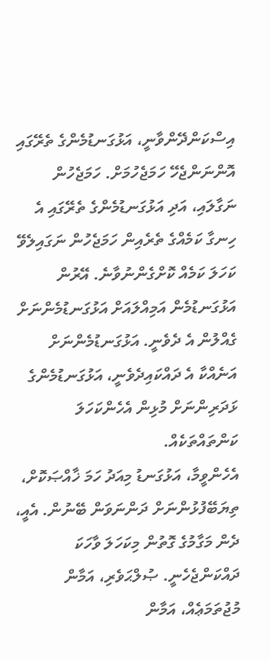އިސްކަންދޭންވާނީ، އަޅުގަނޑުމެންގެ ތެރޭގައި އޮންނަންޖެހޭ ހަމަޖެހުމަށް. ހަމަޖެހުން ނަގާލައި، އަދި އަޅުގަނޑުމެންގެ ތެރޭގައި އެ ހިނގާ ކަމެއްގެ ތެރެއިން ހަމަޖެހުން ނަގައިލެވޭ ކަހަލަ ކަމެއް ކޮށްގެންނުވާނެ. އޭރުން އަޅުގަނޑުމެން އަމިއްލައަށް އަޅުގަނޑުމެންނަށް ގެއްލުން އެ ދެވެނީ. އަޅުގަނޑުމެންނަށް އަނެއްކާ އެ ދައްކައިދެވެނީ، އަޅުގަނޑުމެންގެ ޅަދަރިންނަށް މުޅިން އެހެންކަހަލަ ކަންތައްތަކެއް.
އެހެންވީމާ، އަޅުގަނޑު މިއަދު ހަމަ ޚާއްޞަކޮށް، ތިޔަބޭފުޅުންނަށް ދަންނަވަން ބޭނުން. އެއީ، ދެން މަގާމުގެ ގޮތުން މިކަހަލަ ވާހަކަ ދައްކަންޖެހެނީ. ޞުލްޙަވެރި، އަމާން މުޖުތަމަޢެއް، އަމާން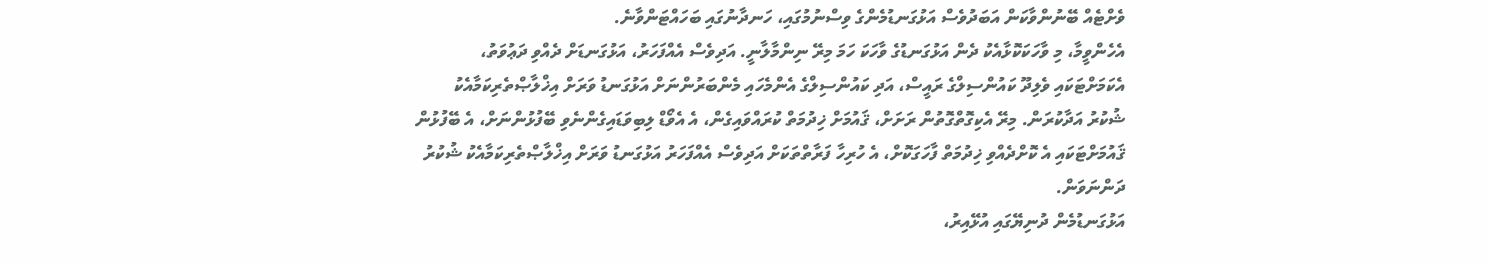ވެށްޓެއް ބޭނުންވާކަން އަބަދުވެސް އަޅުގަނޑުމެންގެ ވިސްނުމުގައި، ހަނދާނުގައި ބަހައްޓަންވާނެ.
އެހެންވީމާ، މި ވާހަކަކޮޅާއެކު ދެން އަޅުގަނޑުގެ ވާހަކަ ހަމަ މިރޭ ނިންމާލާނީ. އަދިވެސް އެއްފަހަރު، އަޅުގަނޑަށް ދެއްވި ދަޢުވަތު، އެކަމަށްޓަކައި ވެލިދޫ ކައުންސިލްގެ ރައީސް، އަދި ކައުންސިލްގެ އެންމެހައި މެންބަރުންނަށް އަޅުގަނޑު ވަރަށް އިޚްލާޞްތެރިކަމާއެކު ޝުކުރު އަދާކުރަން. މިރޭ އެކިގޮތްގޮތުން ރަށަށް، ޤައުމަށް ޚިދުމަތް ކުރައްވައިގެން، އެ އެވޯޑް ލިބިވަޑައިގެންނެވި ބޭފުޅުންނަށް، އެ ބޭފުޅުން ޤައުމަށްޓަކައި އެ ކޮށްދެއްވި ޚިދުމަތް ފާހަގަކޮށް، އެ ހުރިހާ ފަރާތްތަކަށް އަދިވެސް އެއްފަހަރު އަޅުގަނޑު ވަރަށް އިޚްލާޞްތެރިކަމާއެކު ޝުކުރު ދަންނަވަން.
އަޅުގަނޑުމެން ދުނިޔޭގައި އުޅޭއިރު،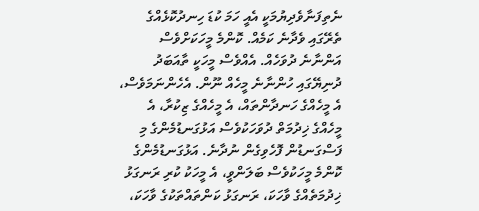ނެތިފަނާވެދިޔުމަކީ އެއީ ހަމަ ކުޑަ ހިނދުކޮޅެއްގެ ތެރޭގައި ވެދާނެ ކަމެއް. ކޮންމެ މީހަކަށްވެސް އަންނާނެ ދުވަހެއް. އެއްވެސް މީހަކީ ތާއަބަދު ދުނިޔޭގައި ހުންނާނެ މީހެއް ނޫން. އެހެންނަމަވެސް، އެ މީހެއްގެ ހަނދާންތައް، އެ މީހެއްގެ ޒިކުރާ، އެ މީހެއްގެ ޚިދުމަތް ދުވަހަކުވެސް އަޅުގަނޑުމެންގެ މި ފަސްގަނޑުން ފޮހެވިގެން ނުދާނެ. އަޅުގަނޑުމެންގެ ކޮންމެ މީހަކުވެސް ބަލަންވީ، އެ މީހަކު ކުރި ރަނގަޅު ޚިދުމަތެއްގެ ވާހަކަ، ރަނގަޅު ކަންތައްތަކުގެ ވާހަކަ،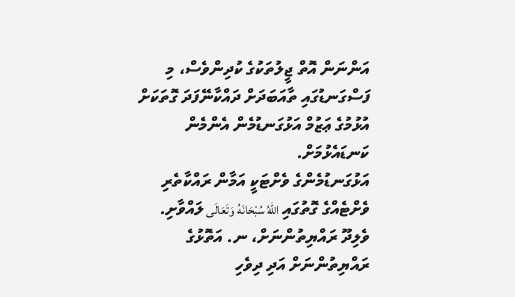އަންނަން އޮތް ޖީލުތަކުގެ ކުދިންވެސް، މި ފަސްގަނޑުގައި ތާއަބަދަށް ދައްކާނޭފަދަ ގޮތަކަށް އުޅުމުގެ ޢަޒުމް އަޅުގަނޑުމެން އެންމެން ކަނޑައެޅުމަށް.
އަޅުގަނޑުމެންގެ ވެށްޓަކީ އަމާން ރައްކާތެރި ވެށްޓެއްގެ ގޮތުގައި اللهُ سُبْحَانَهُ وَتَعَالَى ލައްވާށި. ވެލިދޫ ރައްޔިތުންނަށް، ނ. އަތޮޅުގެ ރައްޔިތުންނަށް އަދި ދިވެހި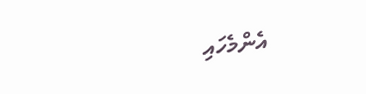އެންމެހައި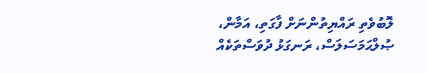ލޮބުވެތި ރައްޔިތުންނަށް ފާގަތި، އަމާން، ޞުލްޙަމަސަލަސް، ރަނގަޅު ދުވަސްތަކެއް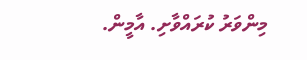މިންވަރު ކުރައްވާށި. އާމީން.